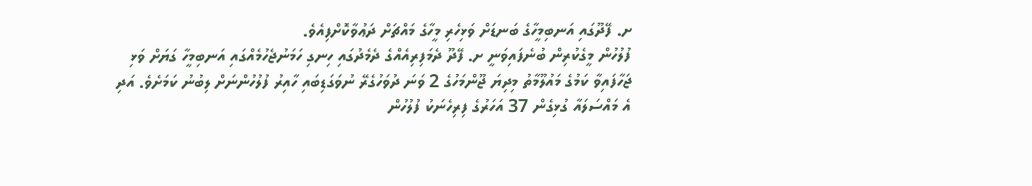ށ. ފޭދޫގައި އަނބިމީހާގެ ބަނޑަށް ވަޅިހެރި މީހާގެ މައްޗަށް ދަޢުވާކޮށްފިއެވެ.
ފުލުހުން މީގެކުރިން ބުނެފައިވަނީ ށ. ފޭދޫ ދެމަފިރިއެއްގެ ދެމެދުގައި ހިނގި ހަމަނުޖެހުމެއްގައި އަނބިމީހާ ގަޔަށް ވަޅި ޖަހާފައިވާ ކަމުގެ މައުލޫމާތު މިދިޔަ ޖޫންމަހުގެ 2 ވަނަ ދުވަހުގެރޭ ނުވަގަޑިބައި ހާއިރު ފުލުހުންނަށް ލިބުނު ކަމަށެވެ. އަދި އެ މައްސަލައާ ގުޅިގެން 37 އަހަރުގެ ފިރިހެނަކު ފުލުހުން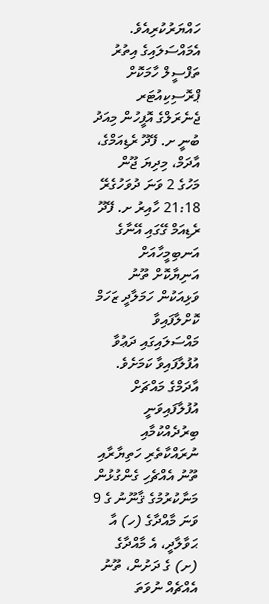ހައްޔަރުކުރިއެވެ.
އެމައްސަލައިގެ އިތުރު ތަފްސީލް ހާމަކޮށް ޕްރޮސިކިއުޓަރ ޖެނެރަލްގެ އޮފީހުން މިއަދު ބުނީ ށ. ފޭދޫ ރެޑިއަމްގެ، އާދަމް، މިދިޔަ ޖޫން މަހުގެ 2 ވަނަ ދުވަހުގެރޭ 21:18 ހާއިރު ށ. ފޭދޫ ރެޑިއަމް ގޭގައި އޭނާގެ އަނބިމީހާއަށް އަނިޔާކޮށް ތޫނު ވަޅިއަކުން ހަމަލާދީ ޒަހަމް ކޮށްލާފައިވާ މައްސަލައިގައި ދަޢުވާ އުފުލާފައިވާ ކަމަށެވެ.
އާދަމްގެ މައްޗަށް އުފުލާފައިވަނީ ބިރުދެއްކުމާއި ނުރައްކާތެރި ހަތިޔާރާއި ތޫނު އެއްޗެހި ގެންގުޅުން މަނާކުރުމުގެ ޤާނޫނު ގެ 9 ވަނަ މާއްދާގެ (ހ) އާ ޙަވާލާދީ، އެ މާއްދާގެ (ށ) ގެ ދަށުން، ތޫނު އެއްޗެއް ނުވަތަ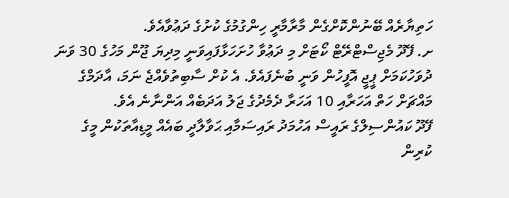ހަތިޔާރެއް ބޭނުންކޮށްގެން މާރާމާރީ ހިންގުމުގެ ކުށުގެ ދަޢުވާއެވެ.
ށ. ފޭދޫ މެޖިސްޓްރޭޓް ކޯޓަށް މި ދަޢުވާ ހުށަހަޅާފައިވަނީ މިދިޔަ ޖޫން މަހުގެ 30 ވަނަ ދުވަހުކަމަށް ޕީޖީ އޮފީހުން ވަނީ ބުނެފައެވެ. އެ ކުށް ސާބިތުވެއްޖެ ނަމަ، އާދަމްގެ މައްޗަށް ހަތް އަހަރާއި 10 އަހަރާ ދެމެދުގެ ޖަލު އަދަބެއް އަންނާނެ އެވެ.
ފޭދޫ ކައުންސިލްގެ ރައީސް އަހުމަދު ރައިސަމާއި ޙަވާލާދީ ބައެއް މީޑިއާތަކުން މީގެ ކުރިން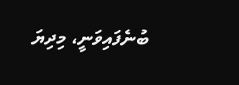ބުނެފައިވަނީ، މިދިޔަ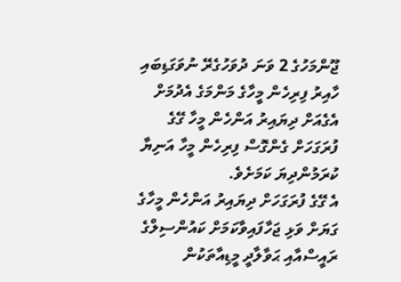ޖޫންމަހުގެ 2 ވަނަ ދުވަހުގެރޭ ނުވަގަޑިބައި ހާއިރު ފިރިހެން މީހާގެ މަންމަގެ އެދުމަށް އެގެއަށް ދިޔައިރު އަންހެން މީހާ ގޭގެ ފުރަގަހަށް ގެންގޮސް ފިރިހެން މީހާ އަނިޔާ ކުރަމުންދިޔަ ކަމަށެވެ.
އެ ގޭގެ ފުރަގަހަށް ދިޔައިރު އަންހެން މީހާގެ ގަޔަށް ވަޅި ޖަހާފައިވާކަމަށް ކައުންސިލްގެ ރައީސްއާއި ޙަވާލާދީ މީޑިއާތަކުން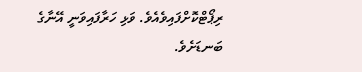ރިޕޯޓްކޮށްފައިވެއެވެ. ވަޅި ހަރާފައިވަނީ އޭނާގެ ބަނޑަށެވެ.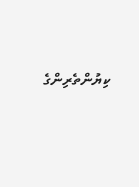ކިޔުންތެރިންގެ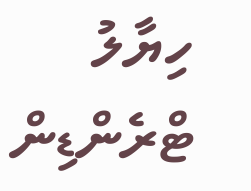ހިޔާލު
ޓްރެންޑިން